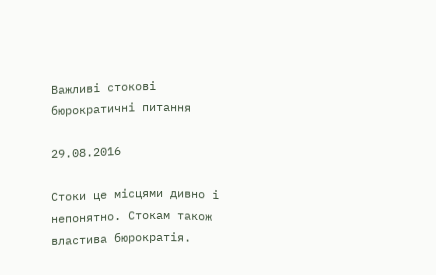Важливі стокові бюрократичні питання

29.08.2016

Стоки це місцями дивно і непонятно. Стокам також властива бюрократія.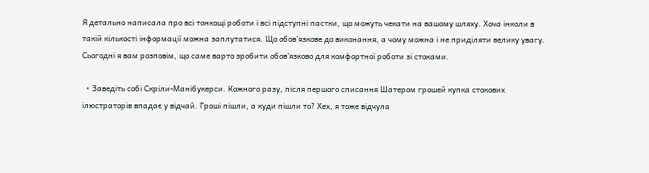Я детально написала про всі тонкощі роботи і всі підступні пастки, що можуть чекати на вашому шляху. Хоча інколи в такій кількості інформації можна заплутатися. Що обов’язкове до виконання, а чому можна і не приділяти велику увагу. Сьогодні я вам розповім, що саме варто зробити обов’язково для комфортної роботи зі стоками.

  • Заведіть собі Скріли-Манібукерси. Кожного разу, після першого списання Шатером грошей купка стокових ілюстраторів впадає у відчай. Гроші пішли, а куди пішли то? Хех, я тоже відчула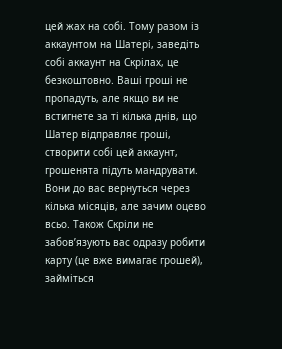цей жах на собі. Тому разом із аккаунтом на Шатері, заведіть собі аккаунт на Скрілах, це безкоштовно. Ваші гроші не пропадуть, але якщо ви не встигнете за ті кілька днів, що Шатер відправляє гроші, створити собі цей аккаунт, грошенята підуть мандрувати. Вони до вас вернуться через кілька місяців, але зачим оцево всьо. Також Скріли не забов’язують вас одразу робити карту (це вже вимагає грошей), займіться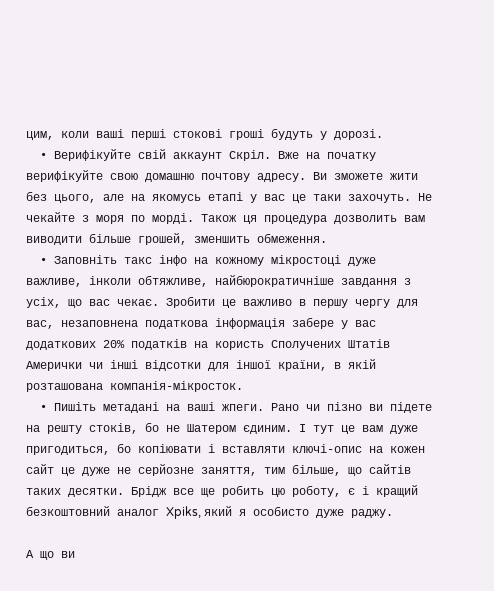цим, коли ваші перші стокові гроші будуть у дорозі.
  • Верифікуйте свій аккаунт Скріл. Вже на початку верифікуйте свою домашню почтову адресу. Ви зможете жити без цього, але на якомусь етапі у вас це таки захочуть. Не чекайте з моря по морді. Також ця процедура дозволить вам виводити більше грошей, зменшить обмеження.
  • Заповніть такс інфо на кожному мікростоці дуже важливе, інколи обтяжливе, найбюрократичніше завдання з усіх, що вас чекає. Зробити це важливо в першу чергу для вас, незаповнена податкова інформація забере у вас додаткових 20% податків на користь Сполучених Штатів Амерички чи інші відсотки для іншої країни, в якій розташована компанія-мікросток.
  • Пишіть метадані на ваші жпеги. Рано чи пізно ви підете на решту стоків, бо не Шатером єдиним. І тут це вам дуже пригодиться, бо копіювати і вставляти ключі-опис на кожен сайт це дуже не серйозне заняття, тим більше, що сайтів таких десятки. Брідж все ще робить цю роботу, є і кращий безкоштовний аналог Xpiks, який я особисто дуже раджу.

А що ви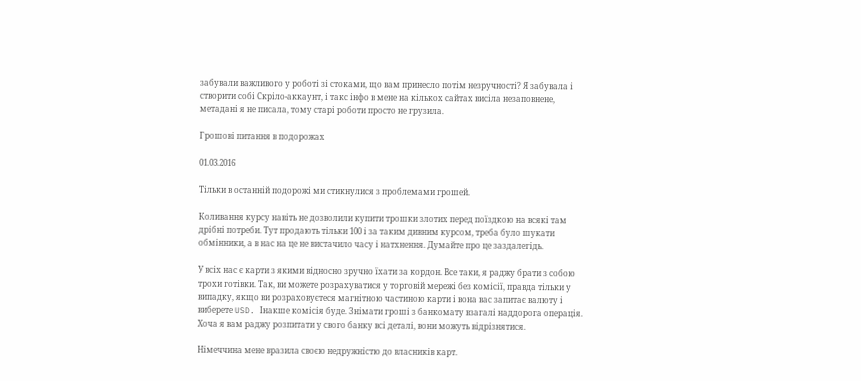забували важливого у роботі зі стоками, що вам принесло потім незручності? Я забувала і створити собі Скріло-аккаунт, і такс інфо в мене на кількох сайтах висіла незаповнене, метадані я не писала, тому старі роботи просто не грузила.

Грошові питання в подорожах

01.03.2016

Тільки в останній подорожі ми стикнулися з проблемами грошей.

Коливання курсу навіть не дозволили купити трошки злотих перед поїздкою на всякі там дрібні потреби. Тут продають тільки 100 і за таким дивним курсом, треба було шукати обмінники, а в нас на це не вистачило часу і натхнення. Думайте про це заздалегідь.

У всіх нас є карти з якими відносно зручно їхати за кордон. Все таки, я раджу брати з собою трохи готівки. Так, ви можете розрахуватися у торговій мережі без комісії, правда тільки у випадку, якщо ви розраховуєтеся магнітною частиною карти і вона вас запитає валюту і виберете USD. Інакше комісія буде. Знімати гроші з банкомату взагалі наддорога операція. Хоча я вам раджу розпитати у свого банку всі деталі, вони можуть відрізнятися.

Німеччина мене вразила своєю недружністю до власників карт.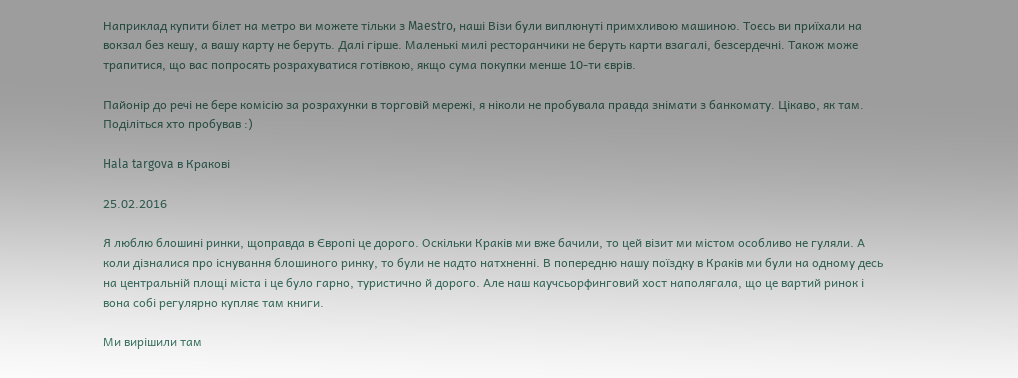Наприклад купити білет на метро ви можете тільки з Maestro, наші Візи були виплюнуті примхливою машиною. Тоєсь ви приїхали на вокзал без кешу, а вашу карту не беруть. Далі гірше. Маленькі милі ресторанчики не беруть карти взагалі, безсердечні. Також може трапитися, що вас попросять розрахуватися готівкою, якщо сума покупки менше 10-ти єврів.

Пайонір до речі не бере комісію за розрахунки в торговій мережі, я ніколи не пробувала правда знімати з банкомату. Цікаво, як там. Поділіться хто пробував :)

Hala targova в Кракові

25.02.2016

Я люблю блошині ринки, щоправда в Європі це дорого. Оскільки Краків ми вже бачили, то цей візит ми містом особливо не гуляли. А коли дізналися про існування блошиного ринку, то були не надто натхненні. В попередню нашу поїздку в Краків ми були на одному десь на центральній площі міста і це було гарно, туристично й дорого. Але наш каучсьорфинговий хост наполягала, що це вартий ринок і вона собі регулярно купляє там книги.

Ми вирішили там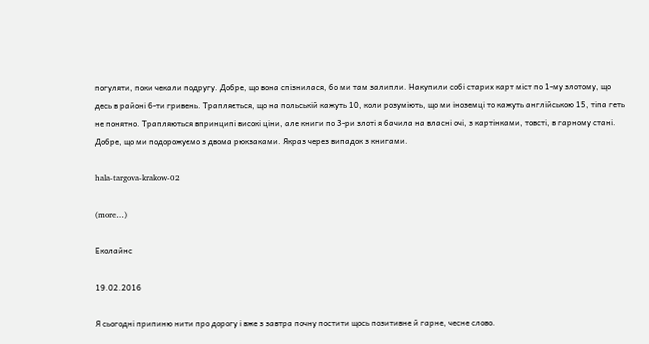погуляти, поки чекали подругу. Добре, що вона спізнилася, бо ми там залипли. Накупили собі старих карт міст по 1-му злотому, що десь в районі 6-ти гривень. Трапляється, що на польській кажуть 10, коли розуміють, що ми іноземці то кажуть англійською 15, тіпа геть не понятно. Трапляються впринципі високі ціни, але книги по 3-ри злоті я бачила на власні очі, з картінками, товсті, в гарному стані. Добре, що ми подорожуємо з двома рюкзаками. Якраз через випадок з книгами.

hala-targova-krakow-02

(more…)

Еколайнс

19.02.2016

Я сьогодні припиню нити про дорогу і вже з завтра почну постити щось позитивне й гарне, чесне слово.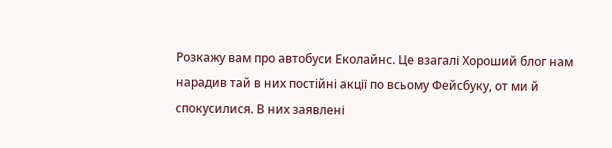Розкажу вам про автобуси Еколайнс. Це взагалі Хороший блог нам нарадив тай в них постійні акції по всьому Фейсбуку, от ми й спокусилися. В них заявлені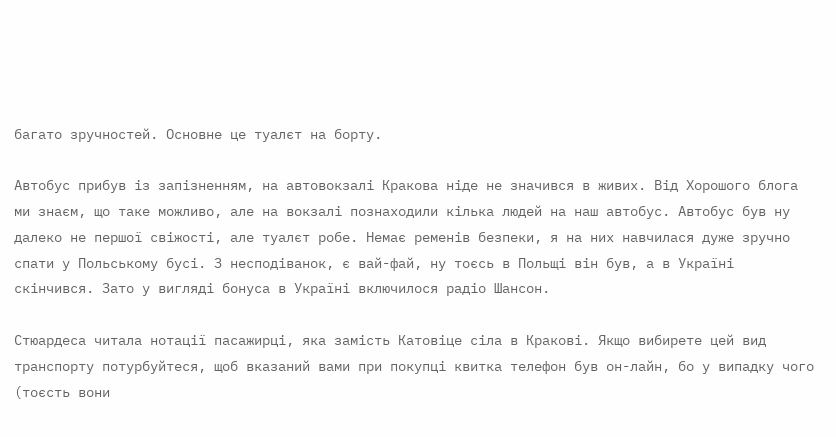багато зручностей. Основне це туалєт на борту.

Автобус прибув із запізненням, на автовокзалі Кракова ніде не значився в живих. Від Хорошого блога ми знаєм, що таке можливо, але на вокзалі познаходили кілька людей на наш автобус. Автобус був ну далеко не першої свіжості, але туалєт робе. Немає ременів безпеки, я на них навчилася дуже зручно спати у Польському бусі. З несподіванок, є вай-фай, ну тоєсь в Польщі він був, а в Україні скінчився. Зато у вигляді бонуса в Україні включилося радіо Шансон.

Стюардеса читала нотації пасажирці, яка замість Катовіце сіла в Кракові. Якщо вибирете цей вид транспорту потурбуйтеся, щоб вказаний вами при покупці квитка телефон був он-лайн, бо у випадку чого (тоєсть вони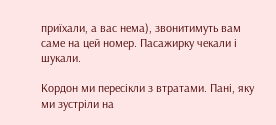приїхали, а вас нема), звонитимуть вам саме на цей номер. Пасажирку чекали і шукали.

Кордон ми пересікли з втратами. Пані, яку ми зустріли на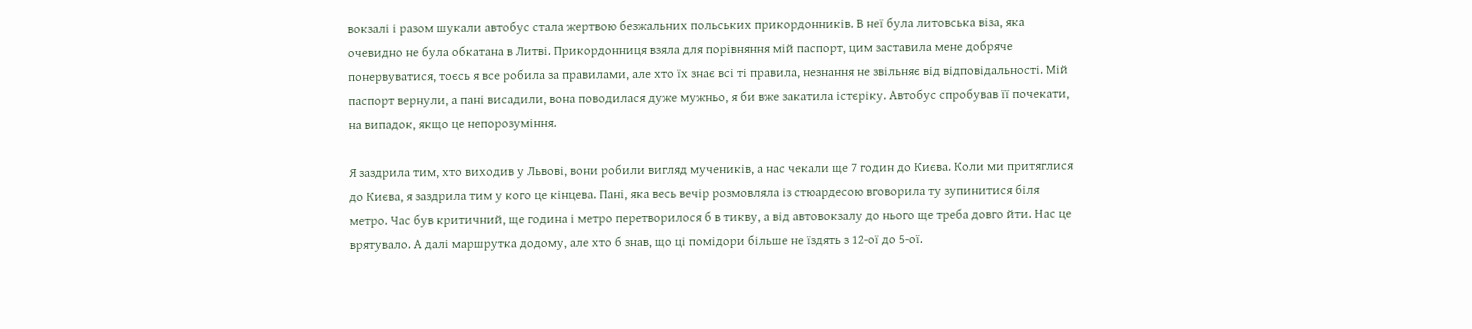вокзалі і разом шукали автобус стала жертвою безжальних польських прикордонників. В неї була литовська віза, яка очевидно не була обкатана в Литві. Прикордонниця взяла для порівняння мій паспорт, цим заставила мене добряче понервуватися, тоєсь я все робила за правилами, але хто їх знає всі ті правила, незнання не звільняє від відповідальності. Мій паспорт вернули, а пані висадили, вона поводилася дуже мужньо, я би вже закатила істєріку. Автобус спробував її почекати, на випадок, якщо це непорозуміння.

Я заздрила тим, хто виходив у Львові, вони робили вигляд мучеників, а нас чекали ще 7 годин до Києва. Коли ми притяглися до Києва, я заздрила тим у кого це кінцева. Пані, яка весь вечір розмовляла із стюардесою вговорила ту зупинитися біля метро. Час був критичний, ще година і метро перетворилося б в тикву, а від автовокзалу до нього ще треба довго йти. Нас це врятувало. А далі маршрутка додому, але хто б знав, що ці помідори більше не їздять з 12-ої до 5-ої.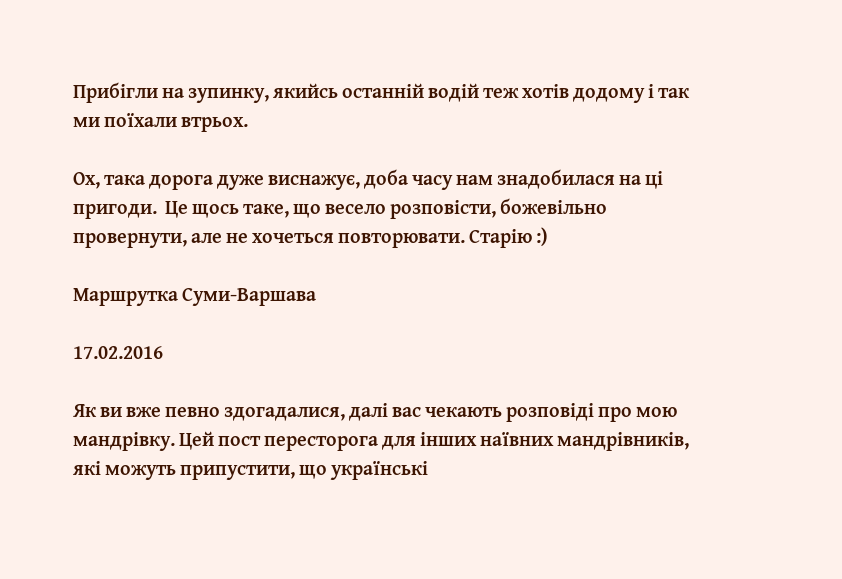Прибігли на зупинку, якийсь останній водій теж хотів додому і так ми поїхали втрьох.

Ох, така дорога дуже виснажує, доба часу нам знадобилася на ці пригоди.  Це щось таке, що весело розповісти, божевільно провернути, але не хочеться повторювати. Старію :)

Маршрутка Суми-Варшава

17.02.2016

Як ви вже певно здогадалися, далі вас чекають розповіді про мою мандрівку. Цей пост пересторога для інших наївних мандрівників, які можуть припустити, що українські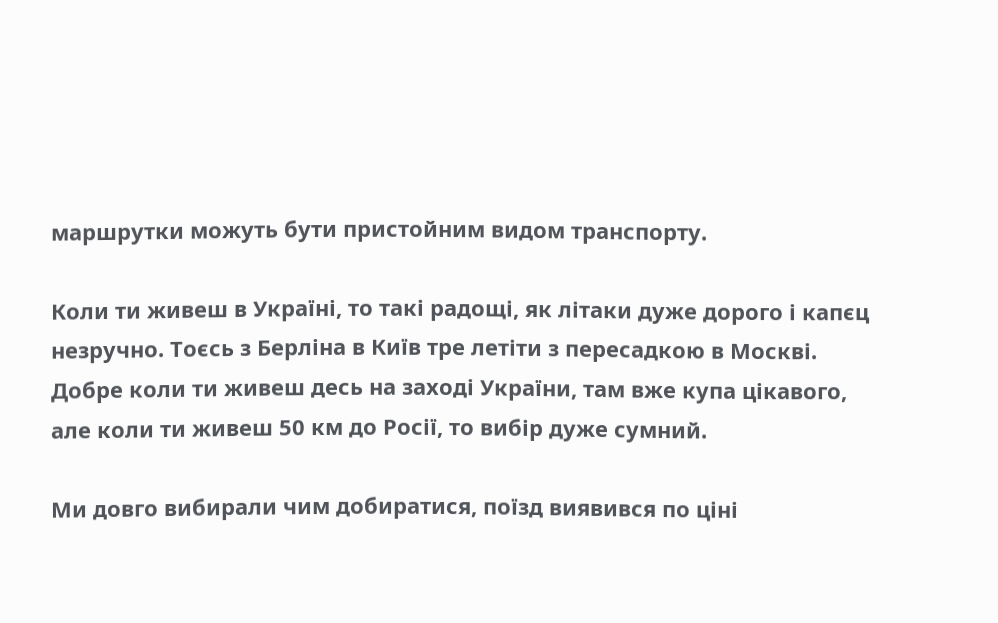маршрутки можуть бути пристойним видом транспорту.

Коли ти живеш в Україні, то такі радощі, як літаки дуже дорого і капєц незручно. Тоєсь з Берліна в Київ тре летіти з пересадкою в Москві. Добре коли ти живеш десь на заході України, там вже купа цікавого, але коли ти живеш 50 км до Росії, то вибір дуже сумний.

Ми довго вибирали чим добиратися, поїзд виявився по ціні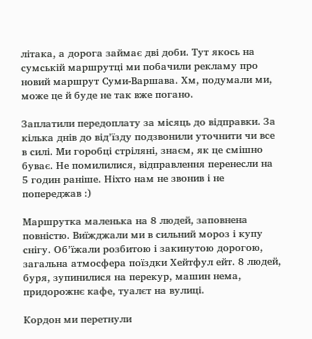літака, а дорога займає дві доби. Тут якось на сумській маршрутці ми побачили рекламу про новий маршрут Суми-Варшава. Хм, подумали ми, може це й буде не так вже погано.

Заплатили передоплату за місяць до відправки. За кілька днів до від’їзду подзвонили уточнити чи все в силі. Ми горобці стріляні, знаєм, як це смішно буває. Не помилилися, відправлення перенесли на 5 годин раніше. Ніхто нам не звонив і не попереджав :)

Маршрутка маленька на 8 людей, заповнена повністю. Виїжджали ми в сильний мороз і купу снігу. Об’їжали розбитою і закинутою дорогою, загальна атмосфера поїздки Хейтфул ейт. 8 людей, буря, зупинилися на перекур, машин нема, придорожнє кафе, туалєт на вулиці.

Кордон ми перетнули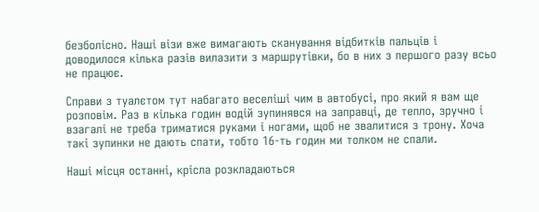безболісно. Наші візи вже вимагають сканування відбитків пальців і доводилося кілька разів вилазити з маршрутівки, бо в них з першого разу всьо не працює.

Справи з туалєтом тут набагато веселіші чим в автобусі, про який я вам ще розповім. Раз в кілька годин водій зупинявся на заправці, де тепло, зручно і взагалі не треба триматися руками і ногами, щоб не звалитися з трону. Хоча такі зупинки не дають спати, тобто 16-ть годин ми толком не спали.

Наші місця останні, крісла розкладаються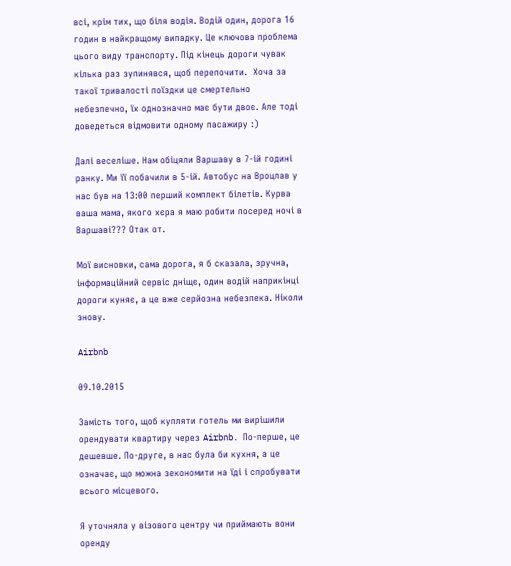всі, крім тих, що біля водія. Водій один, дорога 16 годин в найкращому випадку. Це ключова проблема цього виду транспорту. Під кінець дороги чувак кілька раз зупинявся, щоб перепочити.  Хоча за такої тривалості поїздки це смертельно небезпечно, їх однозначно має бути двоє. Але тоді доведеться відмовити одному пасажиру :)

Далі веселіше. Нам обіцяли Варшаву в 7-ій годині ранку. Ми її побачили в 5-ій. Автобус на Вроцлав у нас був на 13:00 перший комплект білетів. Курва ваша мама, якого хєра я маю робити посеред ночі в Варшаві??? Отак от.

Мої висновки, сама дорога, я б сказала, зручна, інформаційний сервіс дніщє, один водій наприкінці дороги куняє, а це вже серйозна небезпека. Ніколи знову.

Airbnb

09.10.2015

Замість того, щоб купляти готель ми вирішили орендувати квартиру через Airbnb. По-перше, це дешевше. По-друге, в нас була би кухня, а це означає, що можна зекономити на їді і спробувати всього місцевого.

Я уточняла у візового центру чи приймають вони оренду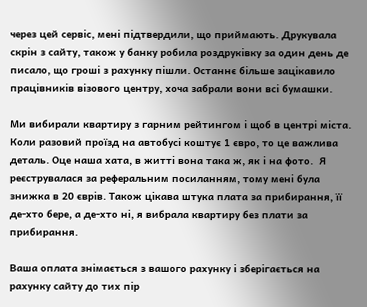через цей сервіс, мені підтвердили, що приймають. Друкувала скрін з сайту, також у банку робила роздруківку за один день де писало, що гроші з рахунку пішли. Останнє більше зацікавило працівників візового центру, хоча забрали вони всі бумашки.

Ми вибирали квартиру з гарним рейтингом і щоб в центрі міста. Коли разовий проїзд на автобусі коштує 1 євро, то це важлива деталь. Оце наша хата, в житті вона така ж, як і на фото.  Я реєструвалася за реферальним посиланням, тому мені була знижка в 20 єврів. Також цікава штука плата за прибирання, її де-хто бере, а де-хто ні, я вибрала квартиру без плати за прибирання.

Ваша оплата знімається з вашого рахунку і зберігається на рахунку сайту до тих пір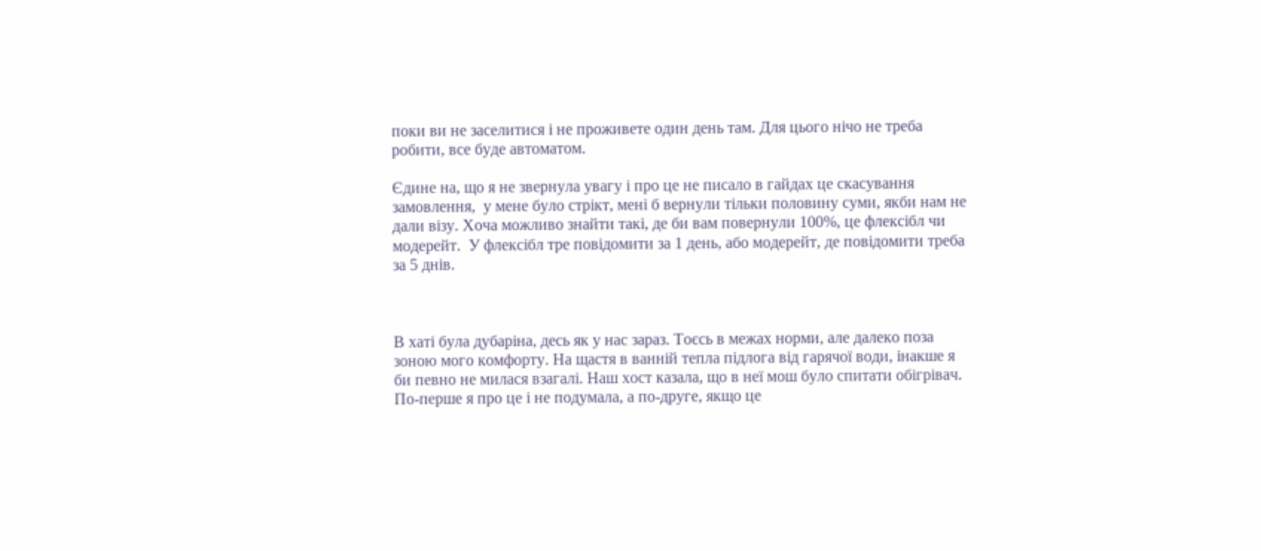поки ви не заселитися і не проживете один день там. Для цього нічо не треба робити, все буде автоматом.

Єдине на, що я не звернула увагу і про це не писало в гайдах це скасування замовлення,  у мене було стрікт, мені б вернули тільки половину суми, якби нам не дали візу. Хоча можливо знайти такі, де би вам повернули 100%, це флексібл чи модерейт.  У флексібл тре повідомити за 1 день, або модерейт, де повідомити треба за 5 днів.



В хаті була дубаріна, десь як у нас зараз. Тоєсь в межах норми, але далеко поза зоною мого комфорту. На щастя в ванній тепла підлога від гарячої води, інакше я би певно не милася взагалі. Наш хост казала, що в неї мош було спитати обігрівач. По-перше я про це і не подумала, а по-друге, якщо це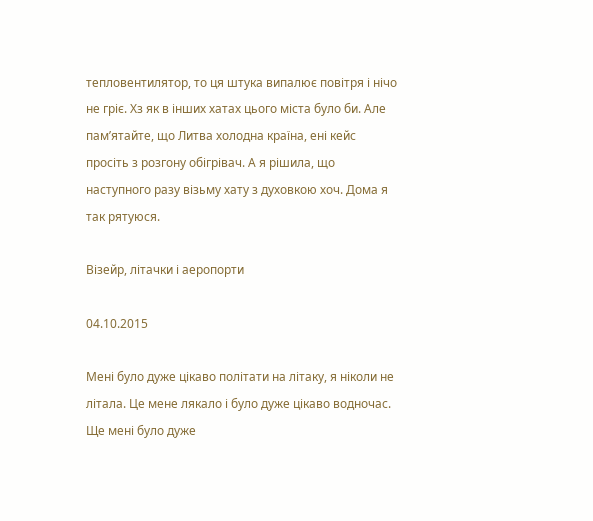тепловентилятор, то ця штука випалює повітря і нічо не гріє. Хз як в інших хатах цього міста було би. Але пам’ятайте, що Литва холодна країна, ені кейс просіть з розгону обігрівач. А я рішила, що наступного разу візьму хату з духовкою хоч. Дома я так рятуюся.

Візейр, літачки і аеропорти

04.10.2015

Мені було дуже цікаво політати на літаку, я ніколи не літала. Це мене лякало і було дуже цікаво водночас. Ще мені було дуже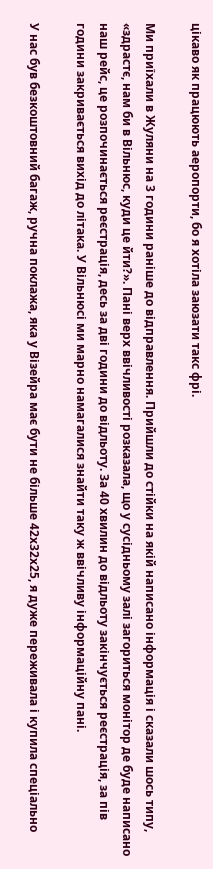цікаво як працюють аеропорти, бо я хотіла заюзати такс фрі.

Ми приїхали в Жуляни на 3 години раніше до відправлення. Прийшли до стійки на якій написано інформація і сказали шось типу, «здрастє, нам би в Вільнюс, куди це йти?». Пані верх ввічливості розказала, що у сусідньому залі загориться монітор де буде написано наш рейс, це розпочинається реєстрація, десь за дві години до відльоту. За 40 хвилин до відльоту закінчується реєстрація, за пів години закривається вихід до літака. У Вільнюсі ми марно намагалися знайти таку ж ввічливу інформаційну пані.

У нас був безкоштовний багаж, ручна поклажа, яка у Візейра має бути не більше 42х32х25, я дуже переживала і купила спеціально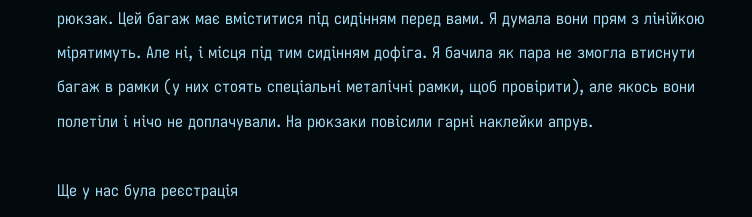рюкзак. Цей багаж має вміститися під сидінням перед вами. Я думала вони прям з лінійкою мірятимуть. Але ні, і місця під тим сидінням дофіга. Я бачила як пара не змогла втиснути багаж в рамки (у них стоять спеціальні металічні рамки, щоб провірити), але якось вони полетіли і нічо не доплачували. На рюкзаки повісили гарні наклейки апрув.

Ще у нас була реєстрація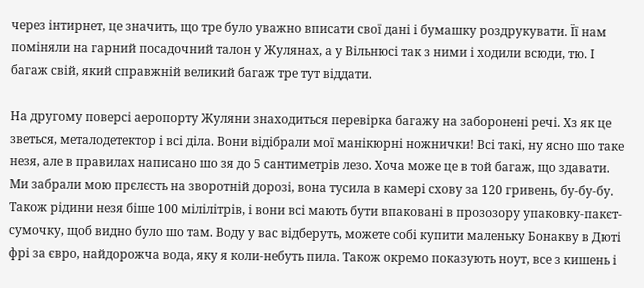через інтирнет, це значить, що тре було уважно вписати свої дані і бумашку роздрукувати. Її нам поміняли на гарний посадочний талон у Жулянах, а у Вільнюсі так з ними і ходили всюди, тю. І багаж свій, який справжній великий багаж тре тут віддати.

На другому поверсі аеропорту Жуляни знаходиться перевірка багажу на заборонені речі. Хз як це зветься, металодетектор і всі діла. Вони відібрали мої манікюрні ножнички! Всі такі, ну ясно шо таке незя, але в правилах написано шо зя до 5 сантиметрів лезо. Хоча може це в той багаж, що здавати. Ми забрали мою прєлєсть на зворотній дорозі, вона тусила в камері схову за 120 гривень, бу-бу-бу. Також рідини незя біше 100 мілілітрів, і вони всі мають бути впаковані в прозозору упаковку-пакєт-сумочку, щоб видно було шо там. Воду у вас відберуть, можете собі купити маленьку Бонакву в Дюті фрі за євро, найдорожча вода, яку я коли-небуть пила. Також окремо показують ноут, все з кишень і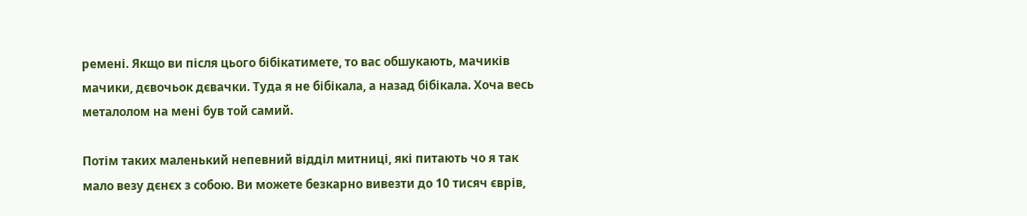ремені. Якщо ви після цього бібікатимете, то вас обшукають, мачиків мачики, дєвочьок дєвачки. Туда я не бібікала, а назад бібікала. Хоча весь металолом на мені був той самий.

Потім таких маленький непевний відділ митниці, які питають чо я так мало везу дєнєх з собою. Ви можете безкарно вивезти до 10 тисяч єврів,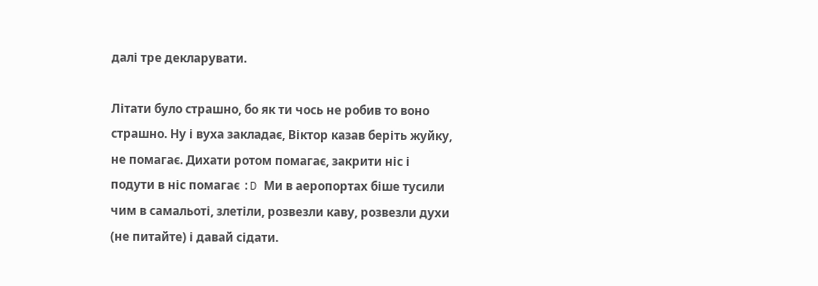далі тре декларувати.

Літати було страшно, бо як ти чось не робив то воно страшно. Ну і вуха закладає, Віктор казав беріть жуйку, не помагає. Дихати ротом помагає, закрити ніс і подути в ніс помагає :D Ми в аеропортах біше тусили чим в самальоті, злетіли, розвезли каву, розвезли духи (не питайте) і давай сідати.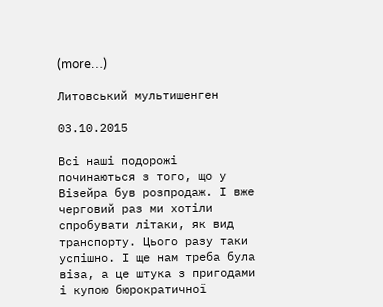(more…)

Литовський мультишенген

03.10.2015

Всі наші подорожі починаються з того, що у Візейра був розпродаж. І вже черговий раз ми хотіли спробувати літаки, як вид транспорту. Цього разу таки успішно. І ще нам треба була віза, а це штука з пригодами і купою бюрократичної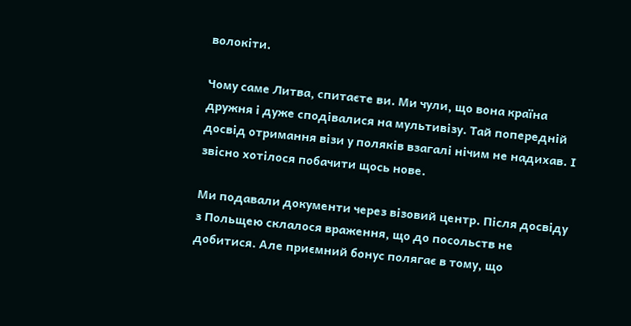волокіти.

Чому саме Литва, спитаєте ви. Ми чули, що вона країна дружня і дуже сподівалися на мультивізу. Тай попередній досвід отримання візи у поляків взагалі нічим не надихав. І звісно хотілося побачити щось нове.

Ми подавали документи через візовий центр. Після досвіду з Польщею склалося враження, що до посольств не добитися. Але приємний бонус полягає в тому, що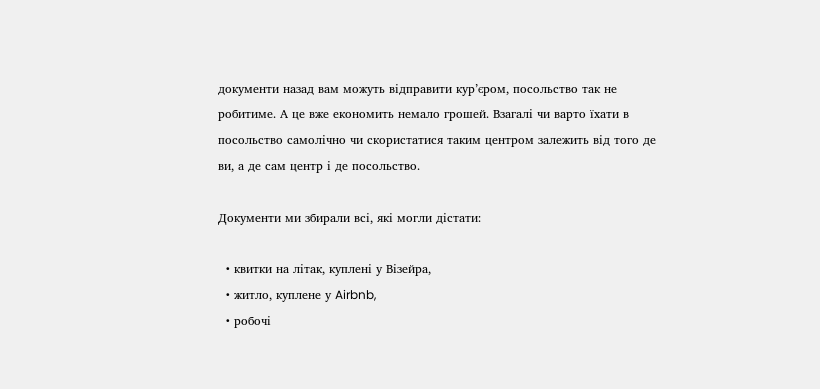документи назад вам можуть відправити кур’єром, посольство так не робитиме. А це вже економить немало грошей. Взагалі чи варто їхати в посольство самолічно чи скористатися таким центром залежить від того де ви, а де сам центр і де посольство.

Документи ми збирали всі, які могли дістати:

  • квитки на літак, куплені у Візейра,
  • житло, куплене у Airbnb,
  • робочі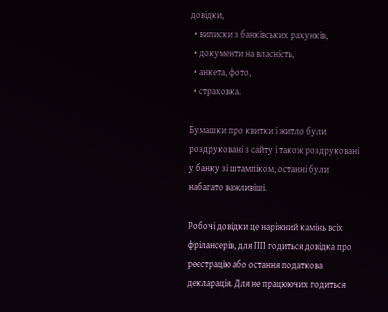довідки,
  • виписки з банківських рахунків,
  • документи на власність,
  • анкета, фото,
  • страховка.

Бумашки про квитки і житло були роздруковані з сайту і також роздруковані у банку зі штампіком, останні були набагато важливіші.

Робочі довідки це наріжний камінь всіх фрілансерів, для ПП годиться довідка про реєстрацію або остання податкова декларація. Для не працюючих годиться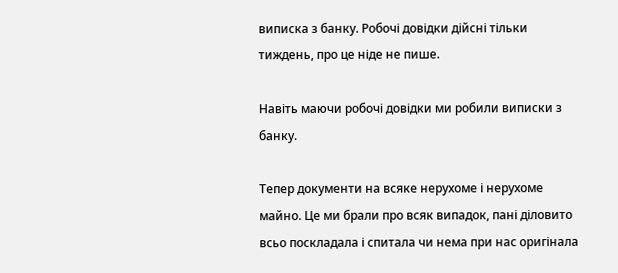виписка з банку. Робочі довідки дійсні тільки тиждень, про це ніде не пише.

Навіть маючи робочі довідки ми робили виписки з банку.

Тепер документи на всяке нерухоме і нерухоме майно. Це ми брали про всяк випадок, пані діловито всьо поскладала і спитала чи нема при нас оригінала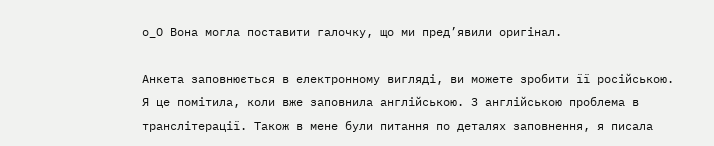о_О Вона могла поставити галочку, що ми пред’явили оригінал.

Анкета заповнюється в електронному вигляді, ви можете зробити її російською. Я це помітила, коли вже заповнила англійською. З англійською проблема в транслітерації. Також в мене були питання по деталях заповнення, я писала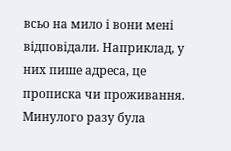всьо на мило і вони мені відповідали. Наприклад, у них пише адреса, це прописка чи проживання. Минулого разу була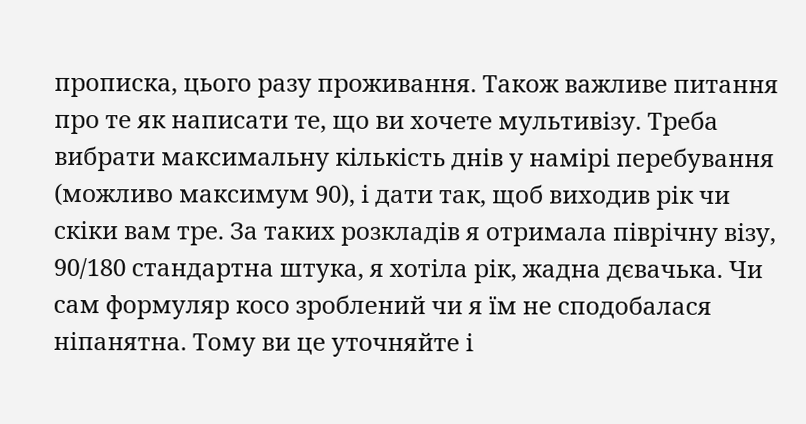прописка, цього разу проживання. Також важливе питання про те як написати те, що ви хочете мультивізу. Треба вибрати максимальну кількість днів у намірі перебування (можливо максимум 90), і дати так, щоб виходив рік чи скіки вам тре. За таких розкладів я отримала піврічну візу, 90/180 стандартна штука, я хотіла рік, жадна дєвачька. Чи сам формуляр косо зроблений чи я їм не сподобалася ніпанятна. Тому ви це уточняйте і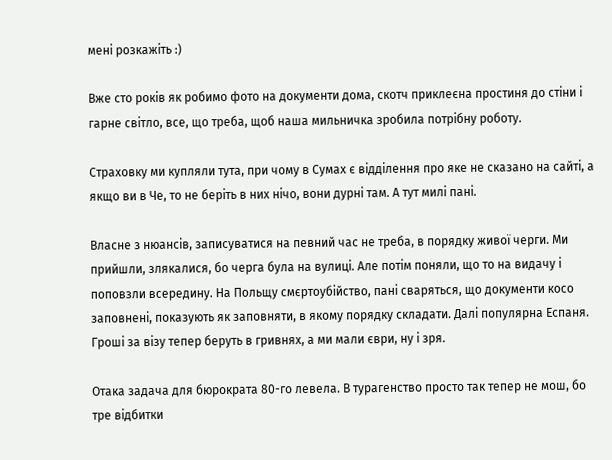мені розкажіть :)

Вже сто років як робимо фото на документи дома, скотч приклеєна простиня до стіни і гарне світло, все, що треба, щоб наша мильничка зробила потрібну роботу.

Страховку ми купляли тута, при чому в Сумах є відділення про яке не сказано на сайті, а якщо ви в Че, то не беріть в них нічо, вони дурні там. А тут милі пані.

Власне з нюансів, записуватися на певний час не треба, в порядку живої черги. Ми прийшли, злякалися, бо черга була на вулиці. Але потім поняли, що то на видачу і поповзли всередину. На Польщу смєртоубійство, пані сваряться, що документи косо заповнені, показують як заповняти, в якому порядку складати. Далі популярна Еспаня. Гроші за візу тепер беруть в гривнях, а ми мали єври, ну і зря.

Отака задача для бюрократа 80-го левела. В турагенство просто так тепер не мош, бо тре відбитки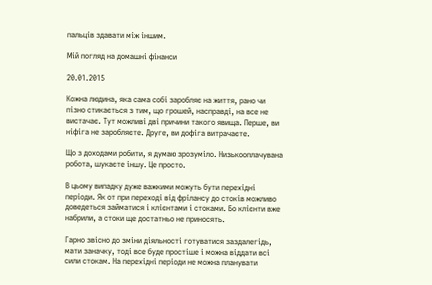пальців здавати між іншим.

Мій погляд на домашні фінанси

20.01.2015

Кожна людина, яка сама собі заробляє на життя, рано чи пізно стикається з тим, що грошей, насправді, на все не вистачає. Тут можливі дві причини такого явища. Перше, ви ніфіга не заробляєте. Друге, ви дофіга витрачаєте.

Що з доходами робити, я думаю зрозуміло. Низькооплачувана робота, шукаєте іншу. Це просто.

В цьому випадку дуже важкими можуть бути перехідні періоди. Як от при переході від фрілансу до стоків можливо доведеться займатися і клієнтами і стоками. Бо клієнти вже набрили, а стоки ще достатньо не приносять.

Гарно звісно до зміни діяльності готуватися заздалегідь, мати заначку, тоді все буде простіше і можна віддати всі сили стокам. На перехідні періоди не можна планувати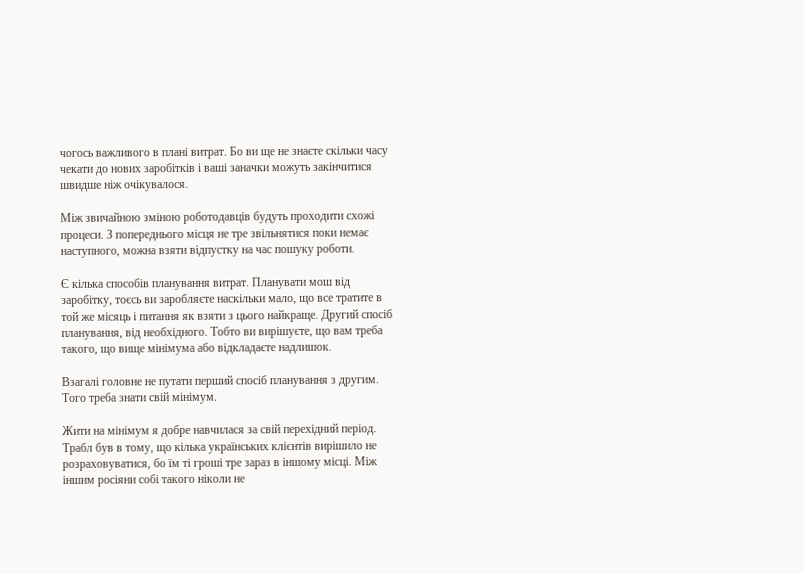чогось важливого в плані витрат. Бо ви ще не знаєте скільки часу чекати до нових заробітків і ваші заначки можуть закінчитися швидше ніж очікувалося.

Між звичайною зміною роботодавців будуть проходити схожі процеси. З попереднього місця не тре звільнятися поки немає наступного, можна взяти відпустку на час пошуку роботи.

Є кілька способів планування витрат. Планувати мош від заробітку, тоєсь ви заробляєте наскільки мало, що все тратите в той же місяць і питання як взяти з цього найкраще. Другий спосіб планування, від необхідного. Тобто ви вирішуєте, що вам треба такого, що вище мінімума або відкладаєте надлишок.

Взагалі головне не путати перший спосіб планування з другим. Того треба знати свій мінімум.

Жити на мінімум я добре навчилася за свій перехідний період. Трабл був в тому, що кілька українських клієнтів вирішило не розраховуватися, бо їм ті гроші тре зараз в іншому місці. Між іншим росіяни собі такого ніколи не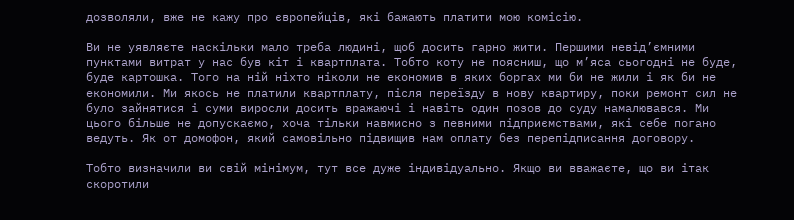дозволяли, вже не кажу про європейців, які бажають платити мою комісію.

Ви не уявляєте наскільки мало треба людині, щоб досить гарно жити. Першими невід’ємними пунктами витрат у нас був кіт і квартплата. Тобто коту не поясниш, що м’яса сьогодні не буде, буде картошка. Того на ній ніхто ніколи не економив в яких боргах ми би не жили і як би не економили. Ми якось не платили квартплату, після переїзду в нову квартиру, поки ремонт сил не було зайнятися і суми виросли досить вражаючі і навіть один позов до суду намалювався. Ми цього більше не допускаємо, хоча тільки навмисно з певними підприємствами, які себе погано ведуть. Як от домофон, який самовільно підвищив нам оплату без перепідписання договору.

Тобто визначили ви свій мінімум, тут все дуже індивідуально. Якщо ви вважаєте, що ви ітак скоротили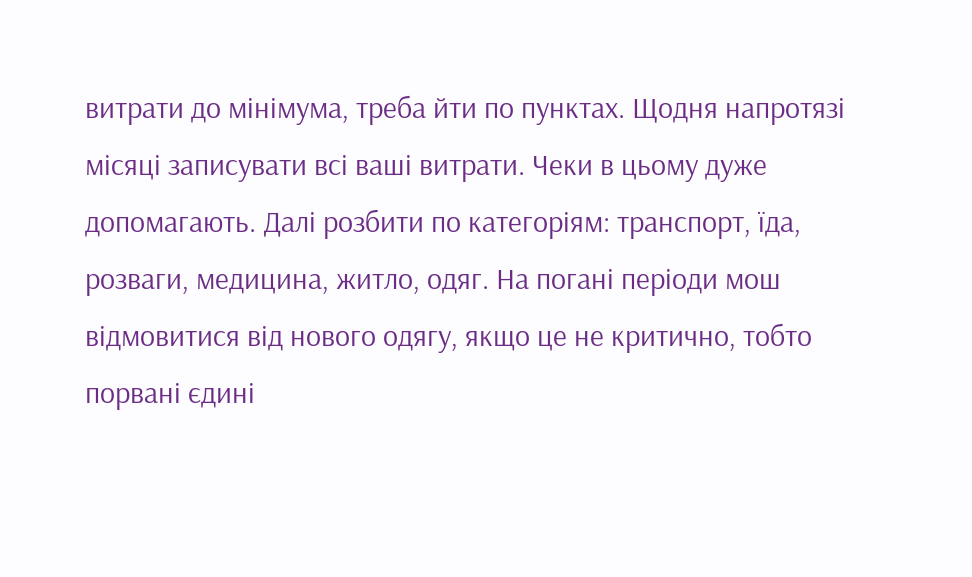витрати до мінімума, треба йти по пунктах. Щодня напротязі місяці записувати всі ваші витрати. Чеки в цьому дуже допомагають. Далі розбити по категоріям: транспорт, їда, розваги, медицина, житло, одяг. На погані періоди мош відмовитися від нового одягу, якщо це не критично, тобто порвані єдині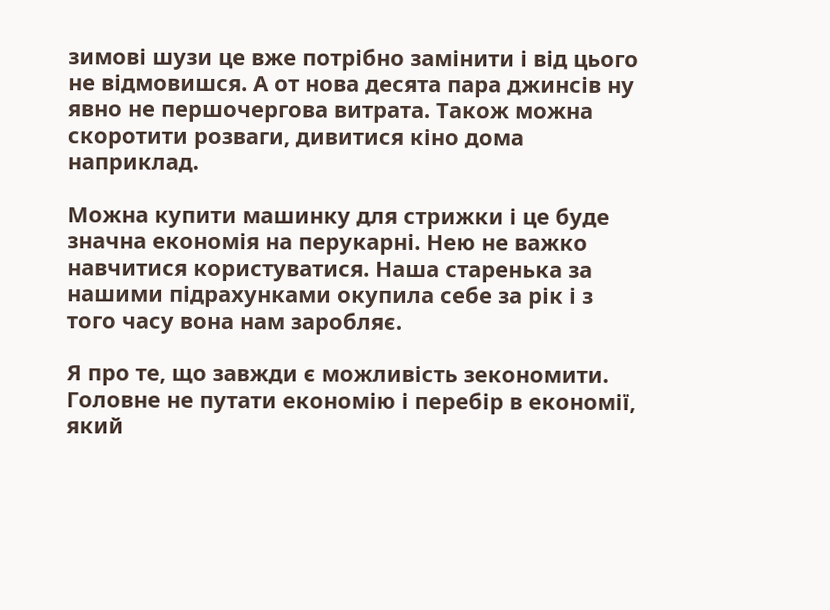зимові шузи це вже потрібно замінити і від цього не відмовишся. А от нова десята пара джинсів ну явно не першочергова витрата. Також можна скоротити розваги, дивитися кіно дома наприклад.

Можна купити машинку для стрижки і це буде значна економія на перукарні. Нею не важко навчитися користуватися. Наша старенька за нашими підрахунками окупила себе за рік і з того часу вона нам заробляє.

Я про те, що завжди є можливість зекономити. Головне не путати економію і перебір в економії, який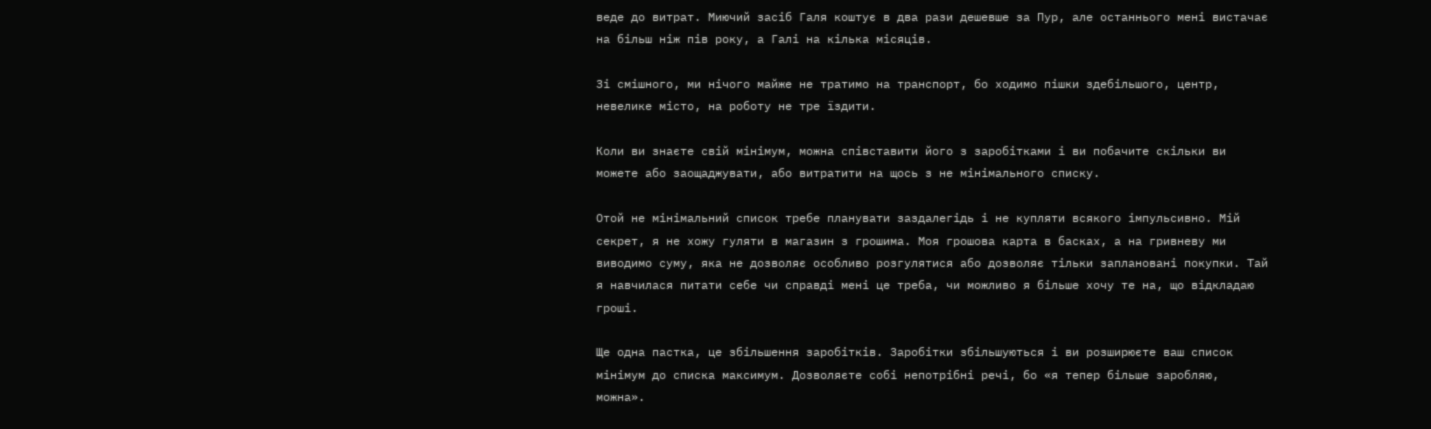веде до витрат. Миючий засіб Галя коштує в два рази дешевше за Пур, але останнього мені вистачає на більш ніж пів року, а Галі на кілька місяців.

Зі смішного, ми нічого майже не тратимо на транспорт, бо ходимо пішки здебільшого, центр, невелике місто, на роботу не тре їздити.

Коли ви знаєте свій мінімум, можна співставити його з заробітками і ви побачите скільки ви можете або заощаджувати, або витратити на щось з не мінімального списку.

Отой не мінімальний список требе планувати заздалегідь і не купляти всякого імпульсивно. Мій секрет, я не хожу гуляти в магазин з грошима. Моя грошова карта в басках, а на гривневу ми виводимо суму, яка не дозволяє особливо розгулятися або дозволяє тільки заплановані покупки. Тай я навчилася питати себе чи справді мені це треба, чи можливо я більше хочу те на, що відкладаю гроші.

Ще одна пастка, це збільшення заробітків. Заробітки збільшуються і ви розширюєте ваш список мінімум до списка максимум. Дозволяєте собі непотрібні речі, бо «я тепер більше заробляю, можна».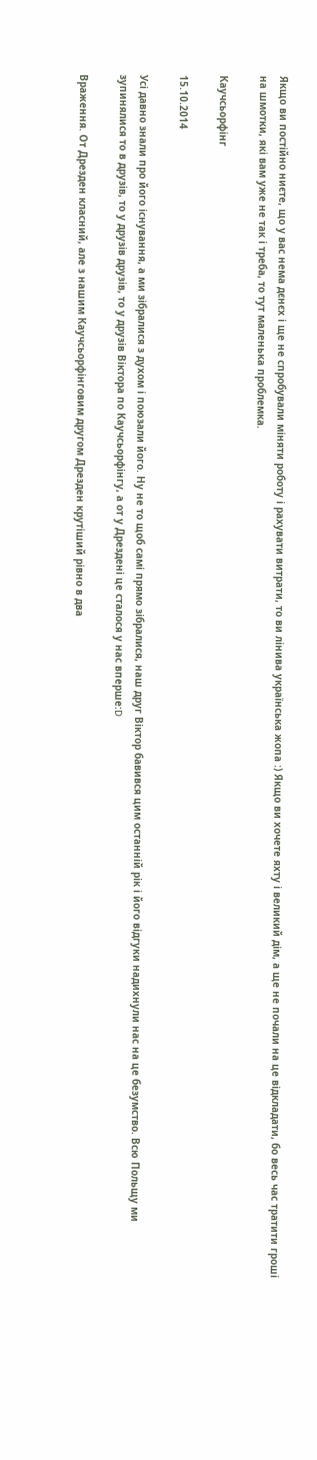Якщо ви постійно ниєте, що у вас нема дєнєх і ще не спробували міняти роботу і рахувати витрати, то ви лінива українська жопа :) Якщо ви хочете яхту і великий дім, а ще не почали на це відкладати, бо весь час тратити гроші на шмотки, які вам уже не так і треба, то тут маленька проблемка.

Каучсьорфінг

15.10.2014

Усі давно знали про його існування, а ми зібралися з духом і поюзали його. Ну не то щоб самі прямо зібралися, наш друг Віктор бавився цим останній рік і його відгуки надихнули нас на це безумство. Всю Польщу ми зупинялися то в друзів, то у друзів друзів, то у друзів Віктора по Каучсьорфінгу, а от у Дрездені це сталося у нас вперше:D

Враження. От Дрезден класний, але з нашим Каучсьорфінговим другом Дрезден крутіший рівно в два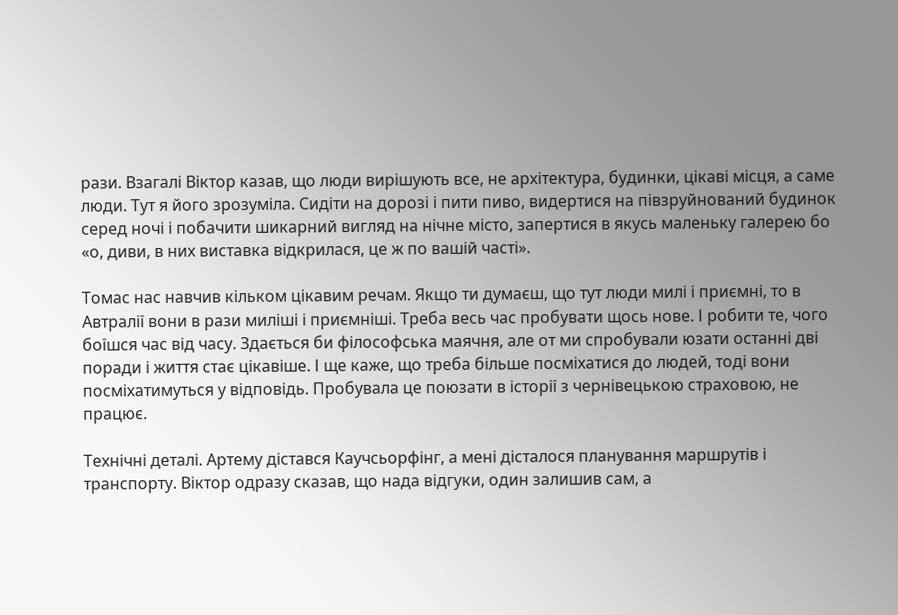рази. Взагалі Віктор казав, що люди вирішують все, не архітектура, будинки, цікаві місця, а саме люди. Тут я його зрозуміла. Сидіти на дорозі і пити пиво, видертися на півзруйнований будинок серед ночі і побачити шикарний вигляд на нічне місто, запертися в якусь маленьку галерею бо «о, диви, в них виставка відкрилася, це ж по вашій часті».

Томас нас навчив кільком цікавим речам. Якщо ти думаєш, що тут люди милі і приємні, то в Автралії вони в рази миліші і приємніші. Треба весь час пробувати щось нове. І робити те, чого боїшся час від часу. Здається би філософська маячня, але от ми спробували юзати останні дві поради і життя стає цікавіше. І ще каже, що треба більше посміхатися до людей, тоді вони посміхатимуться у відповідь. Пробувала це поюзати в історії з чернівецькою страховою, не працює.

Технічні деталі. Артему дістався Каучсьорфінг, а мені дісталося планування маршрутів і транспорту. Віктор одразу сказав, що нада відгуки, один залишив сам, а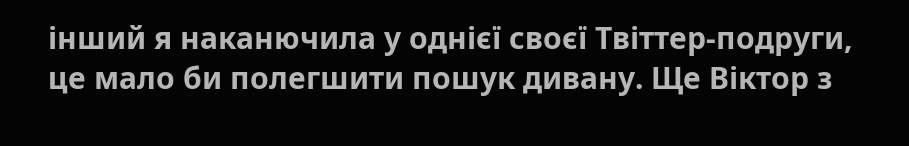інший я наканючила у однієї своєї Твіттер-подруги, це мало би полегшити пошук дивану. Ще Віктор з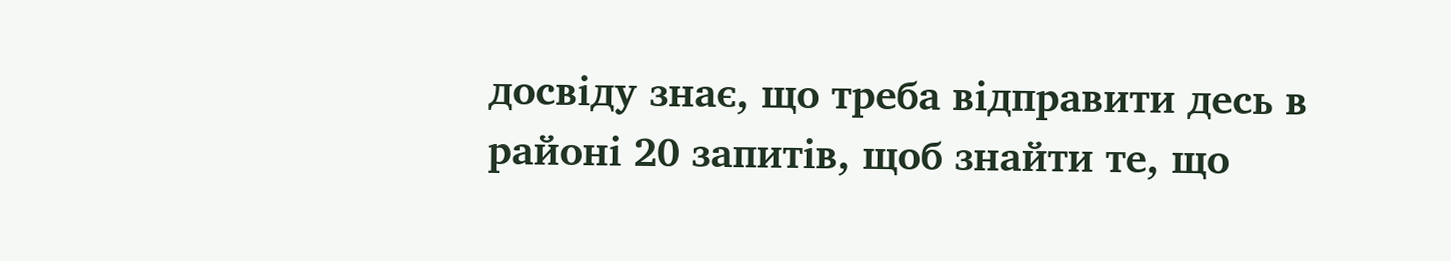досвіду знає, що треба відправити десь в районі 20 запитів, щоб знайти те, що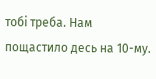тобі треба. Нам пощастило десь на 10-му.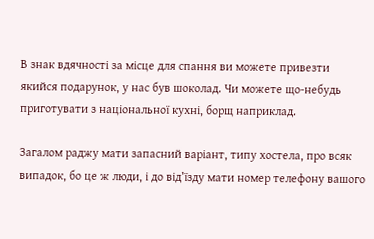В знак вдячності за місце для спання ви можете привезти якийся подарунок, у нас був шоколад. Чи можете що-небудь приготувати з національної кухні, борщ наприклад.

Загалом раджу мати запасний варіант, типу хостела, про всяк випадок, бо це ж люди, і до від’їзду мати номер телефону вашого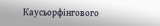Каусьорфінгового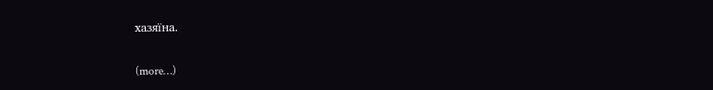хазяїна.

(more…)